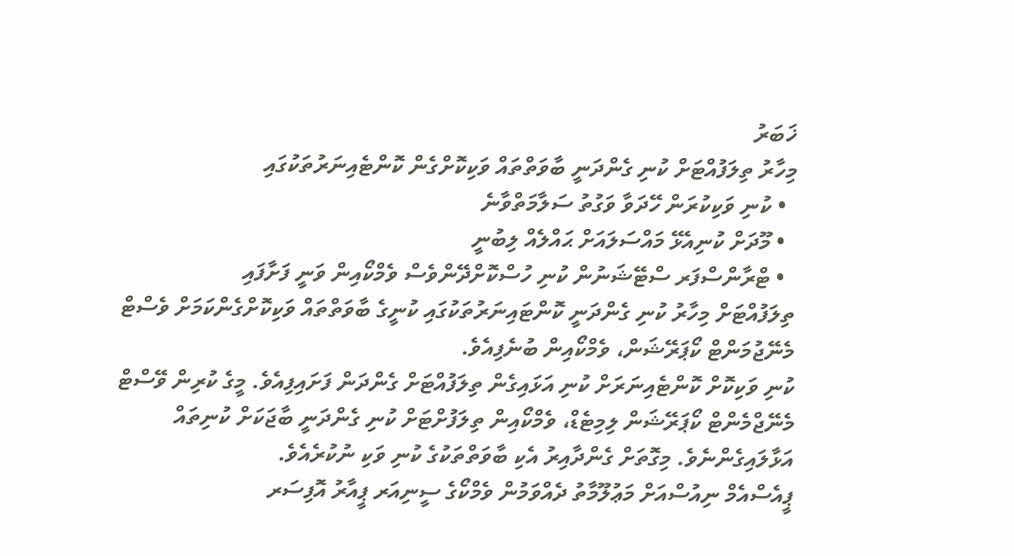ޚަބަރު
މިހާރު ތިލަފުއްޓަށް ކުނި ގެންދަނީ ބާވަތްތައް ވަކިކޮށްގެން ކޮންޓެއިނަރުތަކުގައި
  • ކުނި ވަކިކުރަން ހޭދަވާ ވަގުތު ސަލާމަތްވާނެ
  • މޫދަށް ކުނިއެޅޭ މައްސަލައަށް ޙައްލެއް ލިބުނީ
  • ޓްރާންސްފަރ ސްޓޭޝަނުން ކުނި ހުސްކޮށްދޭންވެސް ވެމްކޯއިން ވަނީ ފަށާފައި
ތިލަފުއްޓަށް މިހާރު ކުނި ގެންދަނީ ކޮންޓައިނަރުތަކުގައި ކުނީގެ ބާވަތްތައް ވަކިކޮށްގެންކަމަށް ވެސްޓް މެނޭޖުމަންޓް ކޯޕަރޭޝަން، ވެމްކޯއިން ބުނެފިއެވެ.
ކުނި ވަކިކޮށް ކޮންޓެއިނަރަށް ކުނި އަޅައިގެން ތިލަފުއްޓަށް ގެންދަން ފަށައިފިއެވެ. މީގެ ކުރިން ވޭސްޓް މެނޭޖްމެންޓް ކޯޕަރޭޝަން ލިމިޓެޑް، ވެމްކޯއިން ތިލަފުށްޓަށް ކުނި ގެންދަނީ ބާޖަކަށް ކުނިތައް އަޅާލައިގެންނެވެ. މިގޮތަށް ގެންދާއިރު އެކި ބާވަތްތަކުގެ ކުނި ވަކި ނުކުރެއެވެ.
ޕީއެސްއެމް ނިއުސްއަށް މަޢުލޫމާތު ދެއްވަމުން ވެމްކޯގެ ސީނިއަރ ޕީއާރު އޮފިސަރ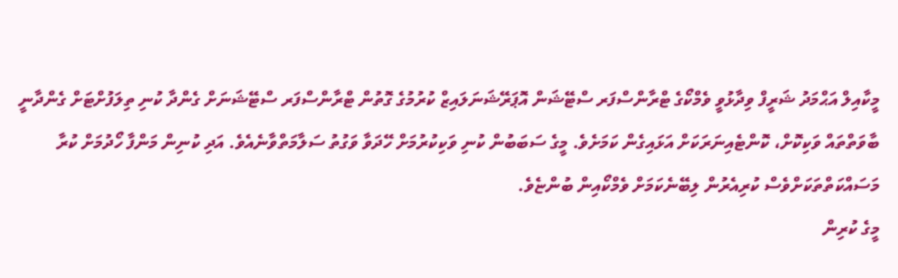މީކާއިލް އަޙްމަދު ޝަރީފް ވިދާޅުވީ ވެމްކޯގެ ޓްރާންސްފަރ ސްޓޭޝަން އޮޕަރޭޝަނަލައިޒް ކުރުމުގެ ގޮތުން ޓްރާންސްފަރ ސްޓޭޝަނަށް ގެންދާ ކުނި ތިލަފުށްޓަށް ގެންދާނީ ބާވަތްތައް ވަކިކޮށް، ކޮންޓެއިނަރަކަށް އަޅައިގެން ކަމަށެވެ. މީގެ ސަބަބުން ކުނި ވަކިކުރުމަށް ހޭދަވާ ވަގުތު ސަލާމަތްވާނެއެވެ. އަދި ކުނިން މަންފާ ހޯދުމަށް ކުރާ މަސައްކަތްތަކަށްވެސް ކުރިއެރުން ލިބޭނެކަމަށް ވެމްކޯއިން ބުންޏެވެ.
މީގެ ކުރިން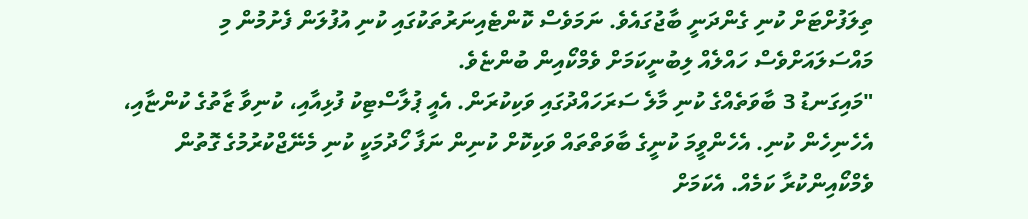ތިލަފުށްޓަށް ކުނި ގެންދަނީ ބާޖުގައެވެ. ނަމަވެސް ކޮންޓެއިނަރުތަކުގައި ކުނި އުފުލަން ފެށުމުން މި މައްސަލައަށްވެސް ހައްލެއް ލިބުނީކަމަށް ވެމްކޯއިން ބުންޏެވެ.
"މައިގަނޑު 3 ބާވަތެއްގެ ކުނި މާލެ ސަރަހައްދުގައި ވަކިކުރަން. އެއީ ޕުލާސްޓިކު ފުޅިއާއި، ކުނިވާ ޒާތުގެ ކުންޏާއި، އެހެނިހެން ކުނި. އެހެންވީމަ ކުނީގެ ބާވަތްތައް ވަކިކޮށް ކުނިން ނަފާ ހޯދުމަކީ ކުނި މެނޭޖްކުރުމުގެ ގޮތުން ވެމްކޯއިންކުރާ ކަމެއް. އެކަމަށް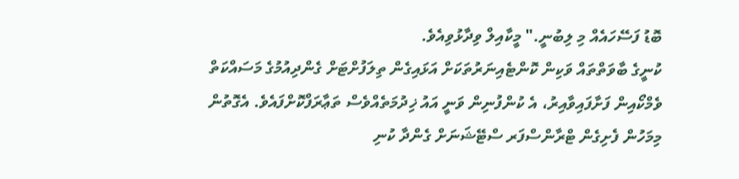ބޮޑު ފަސޭހައެއް މި ލިބުނީ." މީކާއިލް ވިދާޅުވިއެވެ.
ކުނީގެ ބާވަތްތައް ވަކިން ކޮންޓެއިނަރުތަކަށް އަޅައިގެން ތިލަފުށްޓަށް ގެންދިއުމުގެ މަސައްކަތް ވެމްކޯއިން ފަށާފައިވާއިރު، އެ ކުންފުނިން ވަނީ އައު ޚިދުމަތެއްވެސް ތަޢާރަފްކޮށްފައެވެ. އެގޮތުން މިމަހުން ފެށިގެން ޓްރާންސްފަރ ސްޓޭޝަނަށް ގެންދާ ކުނި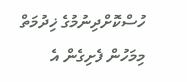ހުސްކޮށްދިނުމުގެ ޚިދުމަތް މިމަހުން ފެށިގެން އެ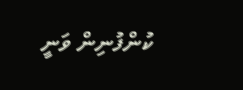ކުންފުނިން ވަނީ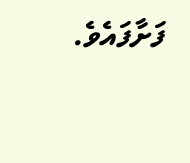ފަށާފައެވެ.